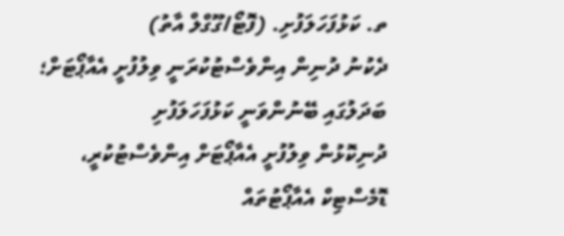ތ. ކަޅުފަހަލަފުށި. (ފޮޓޯ/ގޫގްލް އާތު)
ދެކުނު ދުނިން އިންވެސްޓުކުރަނީ ވިލުފުށީ އެއާޕޯޓަށް؛ ބަދަލުގައި ބޭނުންވަނީ ކަޅުފަހަލަފުށި
ދުނިކޮޅުން ވިލުފުށީ އެއާޕޯޓަށް އިންވެސްޓުކުރީ، ޑޮމެސްޓިކް އެއާޕޯޓުތައް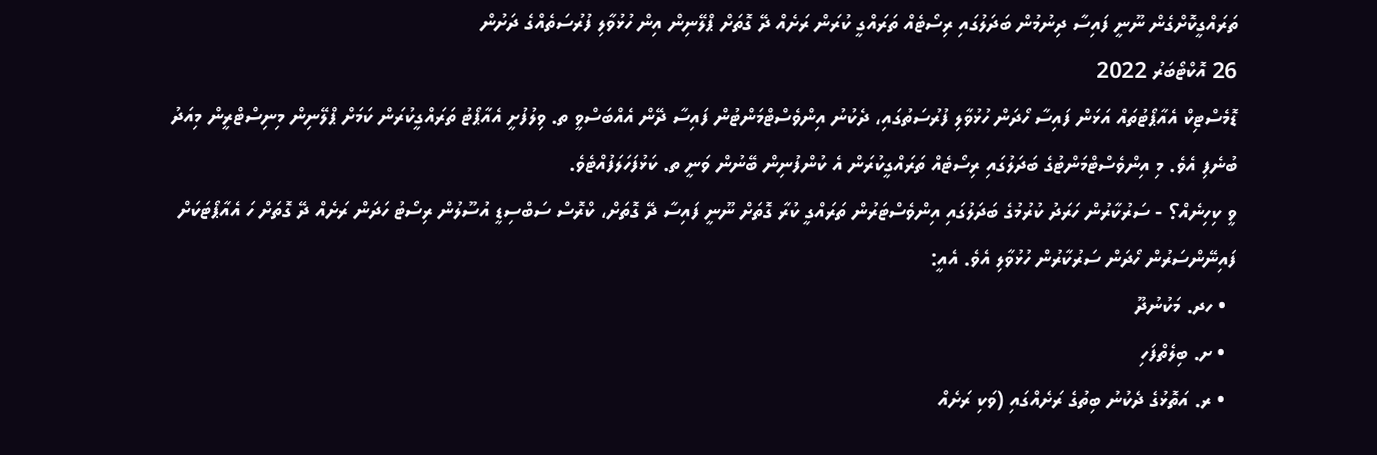ތަރައްގީކޮށްގެން ނޫނީ ފައިސާ ދިނުމުން ބަދަލުގައި ރިސޯޓެއް ތަރައްގީ ކުރަން ރަށެއް ދޭ ގޮތަށް ޕްލޭނިން އިން ހުޅުވާލި ފުރުސަތެއްގެ ދަށުން
26 އޮކްޓޯބަރު 2022
ޑޮމެސްޓިކް އެއާޕޯޓުތައް އަޅަން ފައިސާ ހޯދަން ހުޅުވާލި ފުރުސަތުގައި، ދެކުނު އިންވެސްޓްމަންޓުން ފައިސާ ދޭން އެއްބަސްވީ ތ. ވިލުފުށީ އެއާޕޯޓު ތަރައްގީކުރަން ކަމަށް ޕްލޭނިން މިނިސްޓްރީން މިއަދު ބުނެފި އެވެ. މި އިންވެސްޓްމަންޓުގެ ބަދަލުގައި ރިސޯޓެއް ތަރައްގީކުރަން އެ ކުންފުނިން ބޭނުން ވަނީ ތ. ކަޅުފަހަލަފުއްޓެވެ.
ވީ ކިހިނެއް؟ - ސަރުކާރުން ހަރަދު ކުރުމުގެ ބަދަލުގައި އިންވެސްޓަރުން ތަރައްގީ ކުރާ ގޮތަށް ނޫނީ ފައިސާ ދޭ ގޮތަށް، ކްރޮސް ސަބްސިޑީ އުސޫލުން ރިސޯޓު ހަދަން ރަށެއް ދޭ ގޮތަށް ހަ އެއާޕޯޓަކަށް ފައިނޭންސަރުން ހޯދަން ސަރުކާރުން ހުޅުވާލި އެވެ. އެއީ:
  • ހދ. މަކުނުދޫ
  • ށ. ބިލެތްފަހި
  • ރ. އަތޮޅުގެ ދެކުނު ބިތުގެ ރަށެއްގައި (ވަކި ރަށެއް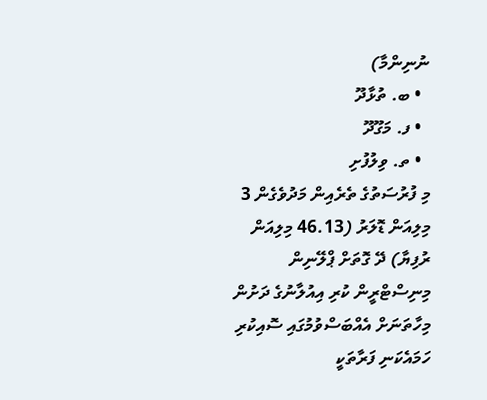ނުނިންމާ)
  • ބ. ތުޅާދޫ
  • ފ. މަގޫދޫ
  • ތ. ވިލުފުށި
މި ފުރުސަތުގެ ތެރެއިން މަދުވެގެން 3 މިލިއަން ޑޮލަރު (46.13 މިލިއަން ރުފިޔާ) ދޭ ގޮތަށް ޕްލޭނިން މިނިސްޓްރީން ކުރި އިއުލާނުގެ ދަށުން މިހާތަނަށް އެއްބަސްވުމުގައި ސޮއިކުރި ހަމައެކަނި ފަރާތަކީ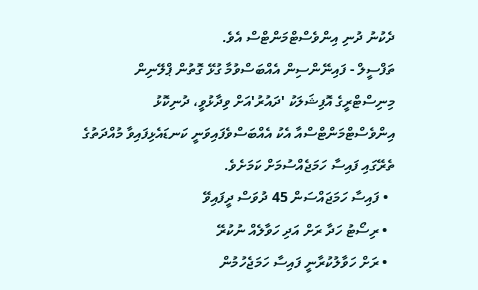ދެކުނު ދުނި އިންވެސްޓްމަންޓްސް އެވެ.
ތަފްސީލް - ފައިނޭންސިން އެއްބަސްވުމާ ގުޅޭ ގޮތުން ޕްލޭނިން މިނިސްޓްރީގެ އޮފިޝަލަކު 'ދައުރު'އަށް ވިދާޅުވީ، ދުނިކޮޅު އިންވެސްޓްމަންޓްސްއާ އެކު އެއްބަސްވެފައިވަނީ ކަނޑައެޅިފައިވާ މުއްދަތުގެ ތެރޭގައި ފައިސާ ހަމަޖެއްސުމަށް ކަމަށެވެ.
  • ފައިސާ ހަމަޖައްސަން 45 ދުވަސް ދީފައިވޭ
  • ރިސޯޓު ހަދާ ރަށް އަދި ހަވާލެއް ނުކުރޭ
  • ރަށް ހަވާލުކުރާނީ ފައިސާ ހަމަޖެހުމުން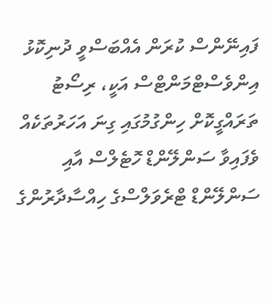ފައިނޭންސް ކުރަން އެއްބަސްވީ ދުނިކޮޅު އިންވެސްޓްމަންޓްސް އަކީ، ރިސޯޓު ތަރައްގީކޮށް ހިންގުމުގައި ގިނަ އަހަރުތަކެއް ވެފައިވާ ސަންލޭންޑް ހޮޓެލްސް އާއި ސަންލޭންޑް ޓްރެވަލްސްގެ ހިއްސާދާރުންގެ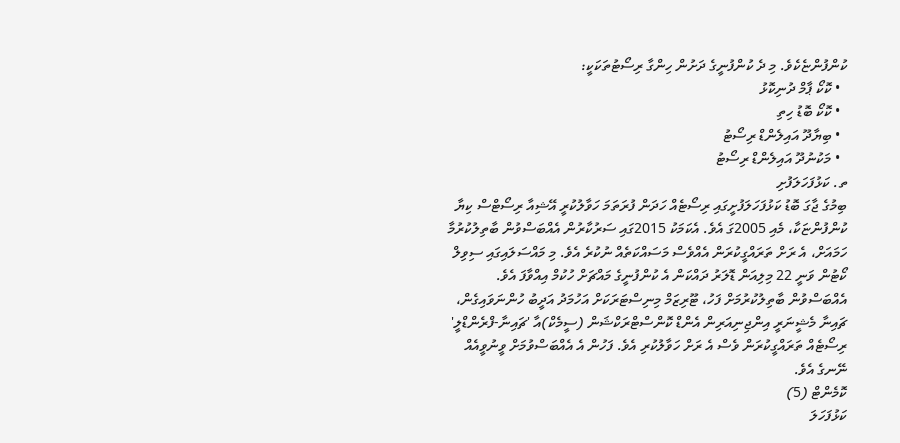ކުންފުންޏެކެވެ. މި ދެ ކުންފުނީގެ ދަށުން ހިންގާ ރިސޯޓުތަކަކީ:
  • ކޮކޯ ޕާމް ދުނިކޮޅު
  • ކޮކޯ ބޮޑު ހިތި
  • ބިޔާދޫ އައިލެންޑް ރިސޯޓު
  • މަކުނުދޫ އައިލެންޑް ރިސޯޓު
ތ. ކަޅުފަހަލަފުށި
ބިމުގެ ޖާގަ ބޮޑު ކަޅުފަހަލަފުށީގައި ރިސޯޓެއް ހަދަން ފުރަތަމަ ހަވާލުކުރީ އޭޝިއާ ރިސޯޓްސް ކިޔާ ކުންފުންޏަކާ، މެއި 2005ގަ އެވެ. އެކަމަކު 2015ގައި ސަރުކާރުން އެއްބަސްވުން ބާތިލުކުރުމާ ހަމައަށް، އެ ރަށް ތަރައްގީކުރަން އެއްވެސް މަސައްކަތެއް ނުކުރެ އެވެ. މި މައްސަލައިގައި ސިވިލް ކޯޓުން ވަނީ 22 މިލިއަން ޑޮލަރު ދައްކަން އެ ކުންފުނީގެ މައްޗަށް ހުކުމް އިއްވާފަ އެވެ.
އެއްބަސްވުން ބާތިލުކުރުމަށް ފަހު، ޓޫރިޒަމް މިނިސްޓަރަކަށް އަހުމަދު އަދީބު ހުންނަވައިގެން، ޗައިނާ މެޝީނަރީ އިންޖިނިއަރިން އެންޑް ކޮންސްޓްރަކްޝަން (ސީމެކް)އާ 'ޗައިނާ-ފްރެންޑްލީ' ރިސޯޓެއް ތަރައްގީކުރަން ވެސް އެ ރަށް ހަވާލުކުރި އެވެ. ފަހުން އެ އެއްބަސްވުމަށް ވީނުވީއެއް ނޭނގެ އެވެ.
ކޮމެންޓް (5)
ކަޅުފަހަލަ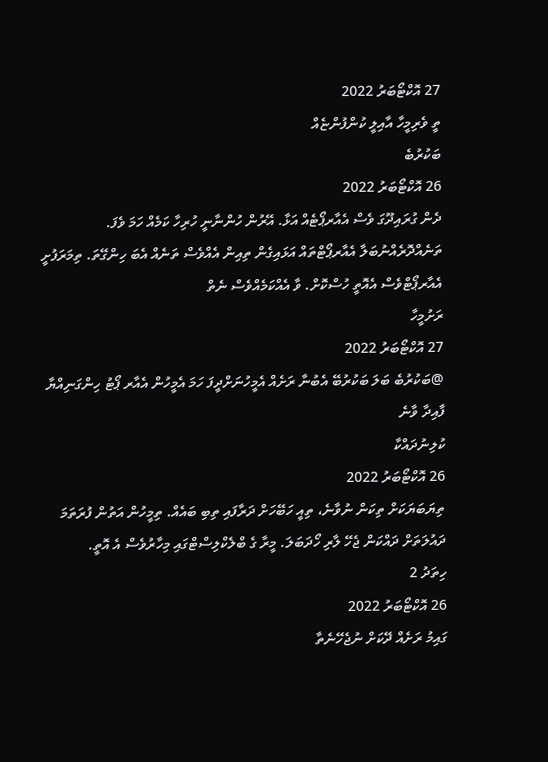27 އޮކްޓޯބަރު 2022
ތީ ވެރިމީހާ އާއިލީ ކުންފުންޏެއް
ބަކުރުބެ
26 އޮކްޓޯބަރު 2022
ދެން ގުރައިދޫގަ ވެސް އެއާރޕޯޓެއް އަޅާ. އޭރުން ހުންނާނީ ހުރިހާ ކަމެއް ހަމަ ވެފަ. ތަނެއްދޮރެއްނުބަލާ އެއާރޕޯޓްތައް އަޅައިގެން ތިއިން އެއްވެސް ތަނެއް އެބަ ހިންގޭތަ. ތިމަރަފުށީ އެއާރޕޯޓްވެސް އެއޮތީ ހުސްކޮށް. ވާ އެއްކަމެއްވެސް ނެތް
ރަށުމީހާ
27 އޮކްޓޯބަރު 2022
@ބަކުރުބެ ބަލަ ބަކުރުބޭ އެބުނާ ރަށެއް އެމީހުނަށްދީފަ ހަމަ އެމީހުން އެއާރ ޕޯޓު ހިންގަނިއްޔާ ފާއިދާ ވާނެ
ކުލިނުދައްކާ
26 އޮކްޓޯބަރު 2022
ތިޔަބަޔަކަށް ތިކަން ނުވާނެ، ތިއީ ހަބޭހަށް ދަރާފައި ތިބި ބައެއް. ތިމީހުން އަތުން ފުރަތަމަ ދައުލަތަށް ދައްކަން ޖެހޭ ލާރި ހޯދަބަލަ. މީރާ ގެ ބްލެކްލިސްޓްގައި މިހާރުވެސް އެ އޮތީ.
ހިތަދު 2
26 އޮކްޓޯބަރު 2022
ގައިމު ރަށެއް ދޭކަށް ނުޖެހޭނެތާ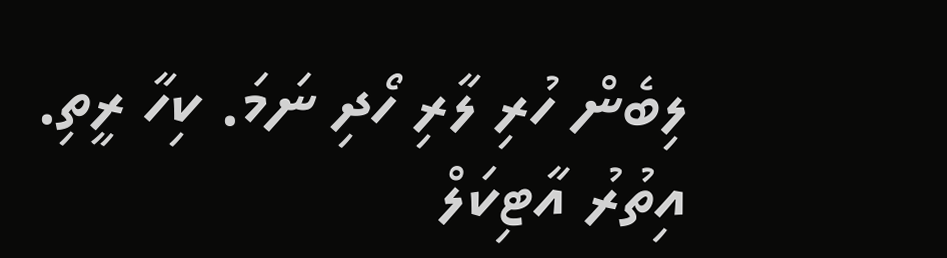ލިބެން ހުރި ލާރި ހޯދި ނަމަ. ކިހާ ރީތި.
އިތުރު އާޓިކަލް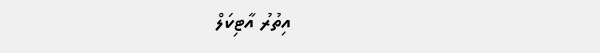އިތުރު އާޓިކަލް